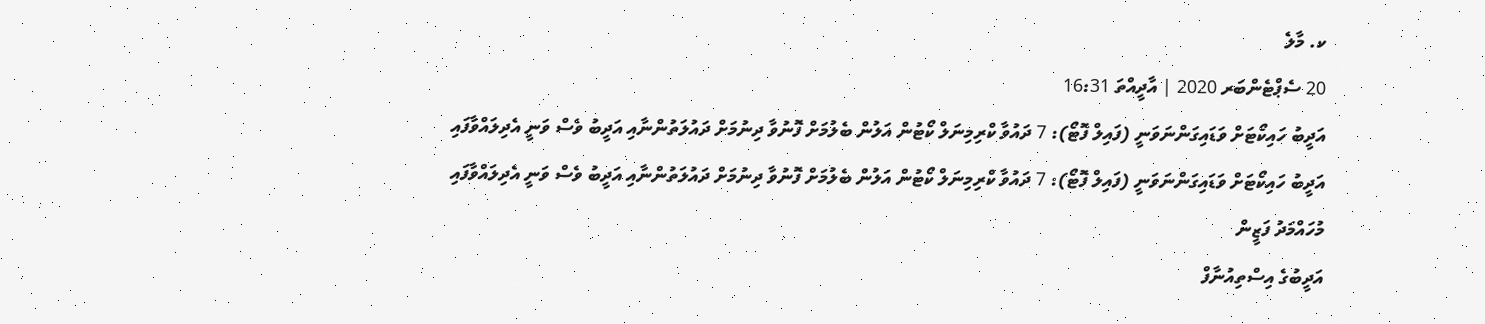ކ. މާލެ
20 ސެޕްޓެންބަރ 2020 | އާދީއްތަ 16:31
އަދީބު ހައިކޯޓަށް ވަޑައިގަންނަވަނީ (ފައިލް ފޮޓޯ): 7 ދައުވާ ކްރިމިނަލް ކޯޓުން އަލުން ބެލުމަށް ފޮނުވާ ދިނުމަށް ދައުލަތުންނާއި އަދީބު ވެސް ވަނީ އެދިލައްވާފައި
އަދީބު ހައިކޯޓަށް ވަޑައިގަންނަވަނީ (ފައިލް ފޮޓޯ): 7 ދައުވާ ކްރިމިނަލް ކޯޓުން އަލުން ބެލުމަށް ފޮނުވާ ދިނުމަށް ދައުލަތުންނާއި އަދީބު ވެސް ވަނީ އެދިލައްވާފައި
މުހައްމަދު ފަޒީން
އަދީބުގެ އިސްތިއުނާފް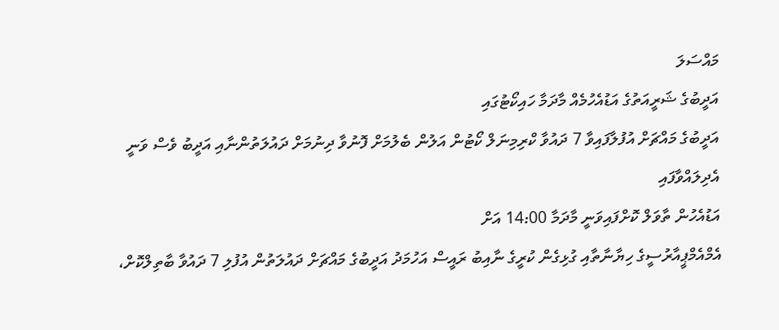މައްސަލަ
އަދީބުގެ ޝަރީއަތުގެ އަޑުއެހުމެއް މާދަމާ ހައިކޯޓުގައި
އަދީބުގެ މައްޗަށް އުފުލާފައިވާ 7 ދައުވާ ކްރިމިނަލް ކޯޓުން އަލުން ބެލުމަށް ފޮނުވާ ދިނުމަށް ދައުލަތުންނާއި އަދީބު ވެސް ވަނީ އެދިލައްވާފައި
އަޑުއެހުން ތާވަލް ކޮށްފައިވަނީ މާދަމާ 14:00 އަށް
އެމްއެމްޕީއާރުސީގެ ހިޔާނާތާއި ގުޅިގެން ކުރީގެ ނާއިބު ރައީސް އަހުމަދު އަދީބުގެ މައްޗަށް ދައުލަތުން އުފުލި 7 ދައުވާ ބާތިލްކޮށް،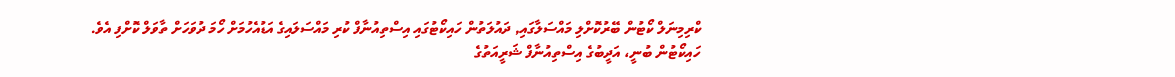ކްރިމިނަލް ކޯޓުން ބޭރުކޮށްލި މައްސަލާގައި, ދައުލަތުން ހައިކޯޓުގައި އިސްތިއުނާފް ކުރި މައްސަލައިގެ އަޑުއެހުމަށް ހޯމަ ދުވަހަށް ތާވަލް ކޮށްފި އެވެ.
ހައިކޯޓުން ބުނީ، އަދީބުގެ އިސްތިއުނާފް ޝަރީއަތުގެ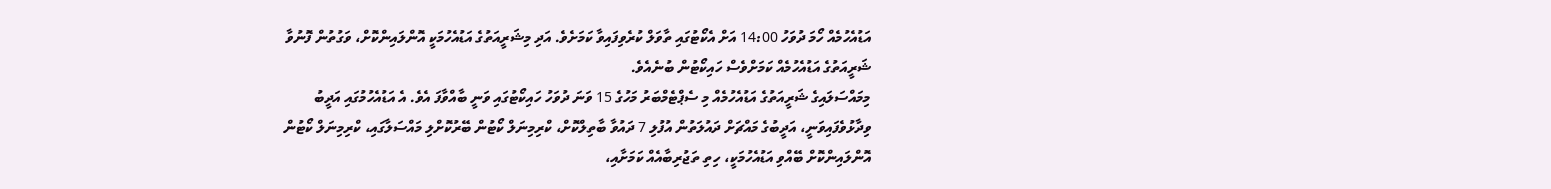އަޑުއެހުމެއް ހޯމަ ދުވަހު 14:00 އަށް އެކޯޓުގައި ތާވަލް ކުރެވިފައިވާ ކަމަށެވެ. އަދި މިޝަރީއަތުގެ އަޑުއެހުމަކީ އޮންލައިންކޮށް، ވަގުތުން ފޮނުވާ ޝަރީއަތުގެ އަޑުއެހުމެއް ކަމަށްވެސް ހައިކޯޓުން ބުނެއެވެ.
މިމައްސަލައިގެ ޝަރީއަތުގެ އަޑުއެހުމެއް މި ސެޕްޓެމްބަރު މަހުގެ 15 ވަނަ ދުވަހު ހައިކޯޓުގައި ވަނީ ބާއްވާފަ އެވެ. އެ އަޑުއެހުމުގައި އަދީބު ވިދާޅުވެފައިވަނީ، އަދީބުގެ މައްޗަށް ދައުލަތުން އުފުލި 7 ދައުވާ ބާތިލްކޮށް، ކްރިމިނަލް ކޯޓުން ބޭރުކޮށްލި މައްސަލާގައި، ކްރިމިނަލް ކޯޓުން އޮންލައިންކޮށް ބޭއްވި އަޑުއެހުމަކީ، ހިތި ތަޖުރިބާއެއް ކަމަށާއި،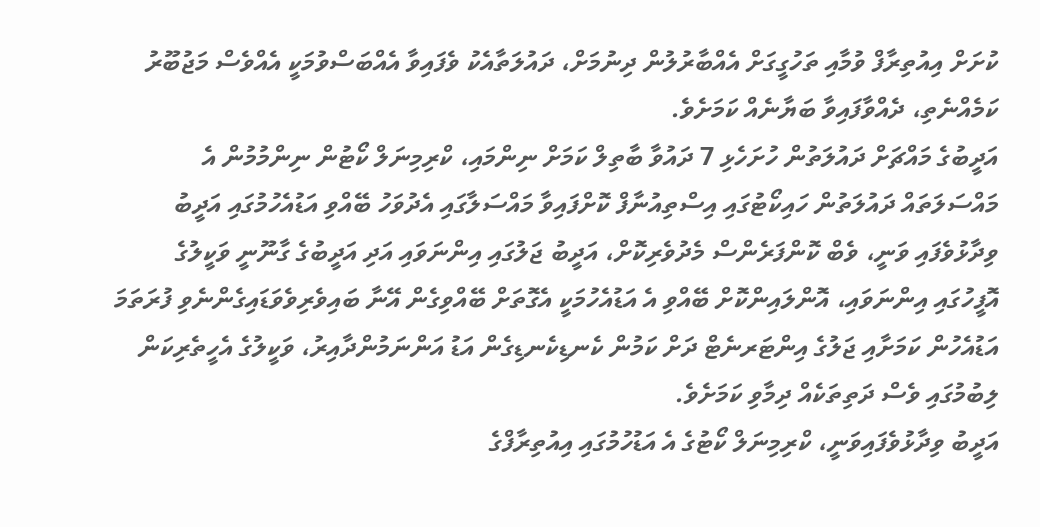ކުށަށް އިއުތިރާފް ވުމާއި ތަހުގީގަށް އެއްބާރުލުން ދިނުމަށް، ދައުލަތާއެކު ވެފައިވާ އެއްބަސްވުމަކީ އެއްވެސް މަޖުބޫރު ކަމެއްނެތި، ދެއްވާފައިވާ ބަޔާނެއް ކަމަށެވެ.
އަދީބުގެ މައްޗަށް ދައުލަތުން ހުށަހެޅި 7 ދައުވާ ބާތިލް ކަމަށް ނިންމައި، ކްރިމިނަލް ކޯޓުން ނިންމުމުން އެ މައްސަލަތައް ދައުލަތުން ހައިކޯޓުގައި އިސްތިއުނާފް ކޮށްފައިވާ މައްސަލާގައި އެދުވަހު ބޭއްވި އަޑުއެހުމުގައި އަދީބު ވިދާޅުވެފައި ވަނީ، ވެބް ކޮންފަރެންސް މެދުވެރިކޮށް، އަދީބު ޖަލުގައި އިންނަވައި އަދި އަދީބުގެ ގާނޫނީ ވަކީލުގެ އޮފީހުގައި އިންނަވައި، އޮންލައިންކޮށް ބޭއްވި އެ އަޑުއެހުމަކީ އެގޮތަށް ބޭއްވިގެން އޭނާ ބައިވެރިވެވަޑައިގެންނެވި ފުރަތަމަ އަޑުއެހުން ކަމަށާއި ޖަލުގެ އިންޓަރނެޓް ދަށް ކަމުން ކެނޑިކެނޑިގެން އަޑު އަންނަމުންދާއިރު، ވަކީލުގެ އެހީތެރިކަން ލިބުމުގައި ވެސް ދަތިތަކެއް ދިމާވި ކަމަށެވެ.
އަދީބު ވިދާޅުވެފައިވަނީ، ކްރިމިނަލް ކޯޓުގެ އެ އަޑުހުމުގައި އިއުތިރާފްގެ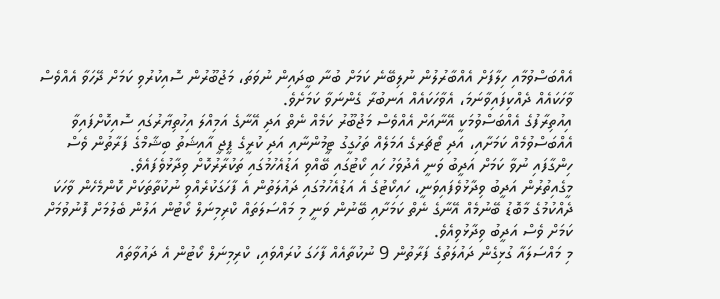އެއްބަސްވުމާއި ހިލާފަށް އެއްބާރުލުން ނުލިބޭނެ ކަމަށް ބުނާ ބީދައިން ނުވަތަ، މަޖުބޫރުން ސޮއިކުރުވި ކަމަށް ދޭހަވާ އެއްވެސް ވާހަކައެއް ދެއްކިފައިވާނަމަ، އެވާހަކައެއް އަނބުރާ ގެންނަވާ ކަމަށެވެ.
އިއުތިރާފުގެ އެއްބަސްވުމަކީ އޭނާއަށް އެއްވެސް މަޖުބޫރު ކަމެއް ނެތް އަދި އޭނާގެ އަމިއްލަ އިހުތިޔާރުގައި ސޮއިކޮށްފައިވާ އެއްބަސްވުމެއް ކަމަށާއި، އަދި ޓޯޗަރގެ އަމަލެއް ތަހުގީގު ޓީމުންނާއި އަދި ކުރީގެ ޕީޖީ އާއިޝަތު ބިޝާމްގެ ފަރާތުން ވެސް ހިންގާފައި ނުވާ ކަމަށް އަދީބު ވަނީ އެދުވަހު ހައި ކޯޓުގައި ބޭއްވި އަޑުއެހުމުގައި ތަކުރާރުކޮށް ވިދާޅުވެފައެވެ.
މީގެއިތުރުން އަދީބު ވިދާޅުވެފައިވަނީ، ހައިކޯޓުގެ އެ އަޑުއެހުމުގައި ދައުލަތުން އެ ފާހަގަކުރެއްވި ނުކުތާތަކަށް ކޮންމެހެން ވާހަކަ ދެއްކުމުގެ މާބޮޑު ބޭނުމެއް އޭނާގެ ނެތް ކަމަށާއި ބޭނުން ވަނީ މި މައްސަލަތައް ކްރިމިނަލް ކޯޓުން އަލުން ބެލުމަށް ފޮނުވުމަށް ކަމަށް ވެސް އަދީބު ވިދާޅުވިއެވެ.
މި މައްސަލައާ ގުޅިގެން ދައުލަތުގެ ފަރާތުން 9 ނުކުތާއެއް ފާހަގަ ކުރައްވައި، ކްރިމިނަލް ކޯޓުން އެ ދައުވާތައް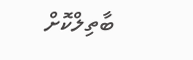ބާތިލްކޮށް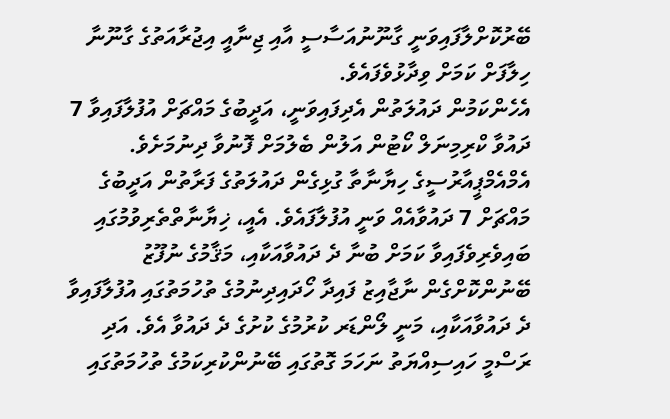ބޭރުކޮށްލާފައިވަނީ ގާނޫނުއަސާސީ އާއި ޖިނާއީ އިޖުރާއަތުގެ ގާނޫނާ ހިލާފަށް ކަމަށް ވިދާޅުވެފައެވެ.
އެހެންކަމުން ދައުލަތުން އެދިފައިވަނީ، އަދީބުގެ މައްޗަށް އުފުލާފައިވާ 7 ދައުވާ ކްރިމިނަލް ކޯޓުން އަލުން ބެލުމަށް ފޮނުވާ ދިނުމަށެވެ.
އެމްއެމްޕީއާރުސީގެ ހިޔާނާތާ ގުޅިގެން ދައުލަތުގެ ފަރާތުން އަދީބުގެ މައްޗަށް 7 ދައުވާއެއް ވަނީ އުފުލާފައެވެ. އެއީ، ޚިޔާނާތްތެރިވުމުގައި ބައިވެރިވެފައިވާ ކަމަށް ބުނާ ދެ ދައުވާއަކާއި، މަޤާމުގެ ނުފޫޒު ބޭނުންކޮށްގެން ނާޖާއިޒު ފައިދާ ހޯދައިދިނުމުގެ ތުހުމަތުގައި އުފުލާފައިވާ ދެ ދައުވާއަކާއި، މަނީ ލޯންޑަރ ކުރުމުގެ ކުށުގެ ދެ ދައުވާ އެވެ. އަދި ރަސްމީ ހައިސިއްޔަތު ނަހަމަ ގޮތުގައި ބޭނުންކުރިކަމުގެ ތުހުމަތުގައި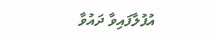އުފުލާފައިވާ ދައުވާ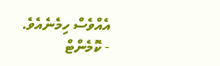އެއްވެސް ހިމެނެއެވެ.
- ކޮމެންޓް